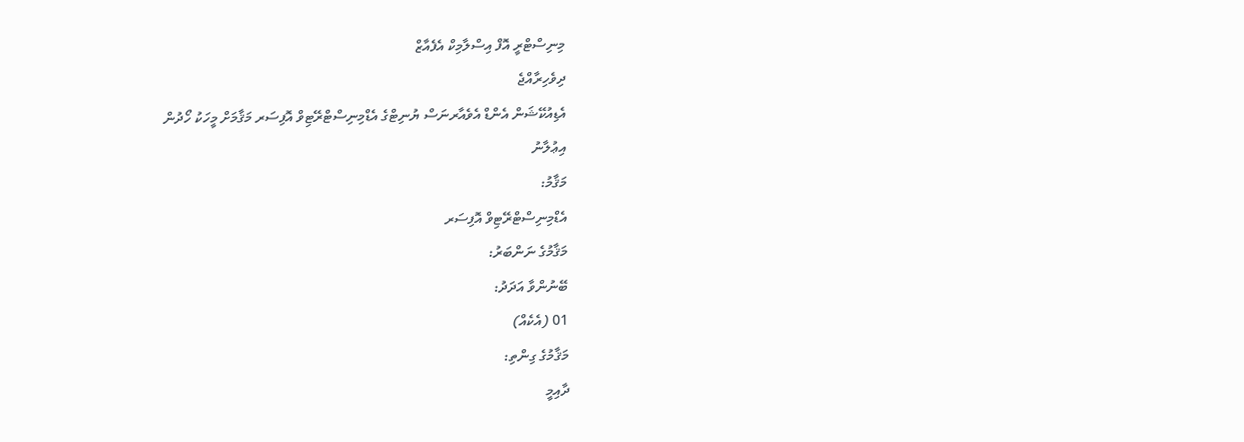މިނިސްޓްރީ އޮފް އިސްލާމިކް އެފެއާޒް
ދިވެހިރާއްޖެ
އެޑިއުކޭޝަން އެންޑް އެވެއާރނަސް ޔުނިޓްގެ އެޑްމިނިސްޓްރޭޓިވް އޮފިސަރ މަޤާމަށް މީހަކު ހޯދުން
އިޢުލާނު
މަޤާމު:
އެޑްމިނިސްޓްރޭޓިވް އޮފިސަރ
މަޤާމުގެ ނަންބަރު:
ބޭނުންވާ އަދަދު:
01 (އެކެއް)
މަޤާމުގެ ގިންތި:
ދާއިމީ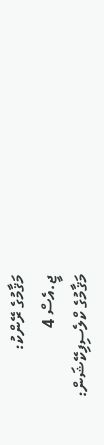މަޤާމުގެ ރޭންކު:
ޖީ.އެސް 4
މަޤާމުގެ ކްލެސިފިކޭޝަން: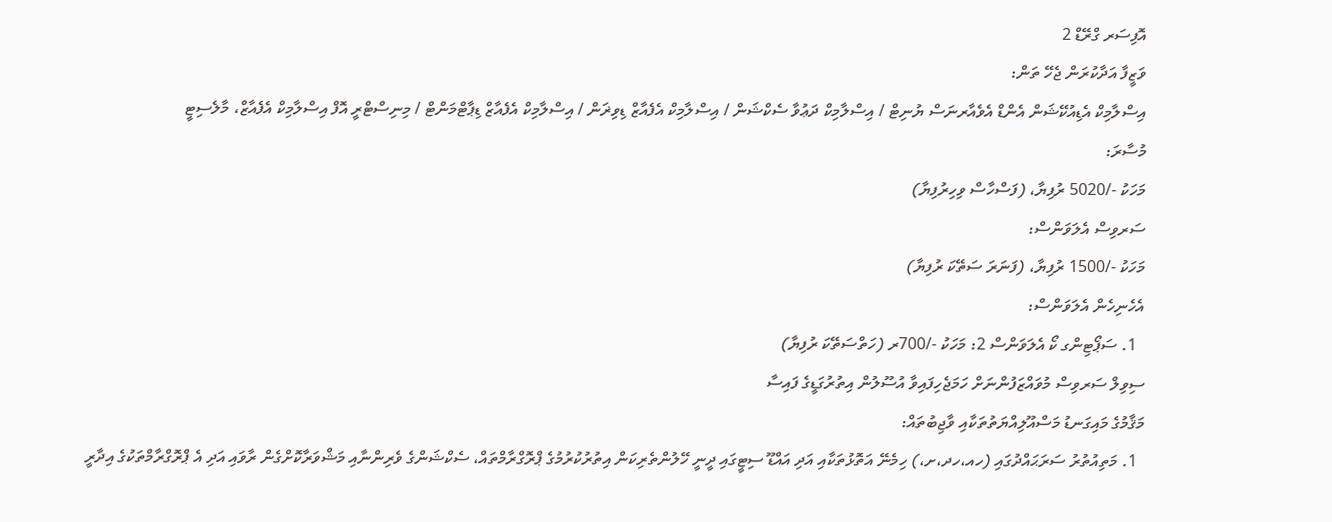އޮފިސަރ ގްރޭޑް 2
ވަޒީފާ އަދާކުރަން ޖެހޭ ތަން:
އިސްލާމިކް އެޑިއުކޭޝަން އެންޑް އެވެއާރނަސް ޔުނިޓް / އިސްލާމިކް ދަޢުވާ ސެކްޝަން / އިސްލާމިކް އެފެއާޒް ޑިވިޜަން / އިސްލާމިކް އެފެއާޒް ޑިޕާޓްމަންޓް / މިނިސްޓްރީ އޮފް އިސްލާމިކް އެފެއާޒް، މާލެސިޓީ
މުސާރަ:
މަހަކު -/5020 ރުފިޔާ، (ފަސްހާސް ވިހިރުފިޔާ)
ސަރވިސް އެލަވަންސް:
މަހަކު -/1500 ރުފިޔާ، (ފަނަރަ ސަތޭކަ ރުފިޔާ)
އެހެނިހެން އެލަވަންސް:
  1. ސަޕޯޓިންގ ކޯ އެލަވަންސް 2: މަހަކު -/700ރ (ހަތްސަތޭކަ ރުފިޔާ)
ސިވިލް ސަރވިސް މުވައްޒަފުންނަށް ހަމަޖެހިފައިވާ އުސޫލުން އިތުރުގަޑީގެ ފައިސާ
މަޤާމުގެ މައިގަނޑު މަސްއޫލިއްޔަތުތަކާއި ވާޖިބުތައް:
  1. މަތިއުތުރު ސަރަޙައްދުގައި (ހއ،ހދ،ށ،) ހިމެނޭ އަތޮޅުތަކާއި އަދި އައްޑޫ ސިޓީގައި ދީނީ ހޭލުންތެރިކަން އިތުރުކުރުމުގެ ޕްރޮގްރާމްތައް، ސެކްޝަންގެ ވެރިންނާއި މަޝްވަރާކޮށްގެން ރާވައި އަދި އެ ޕްރޮގްރާމްތަކުގެ އިދާރީ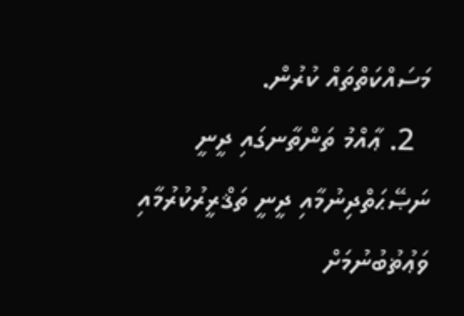މަސައްކަތްތައް ކުރުން.
  2. ޢާއްމު ތަންތާނގައި ދީނީ ނަޞޭޙަތްދިނުމާއި ދީނީ ތަޤްރީރުކުރުމާއި ވަޢުޡުބުނުމަށް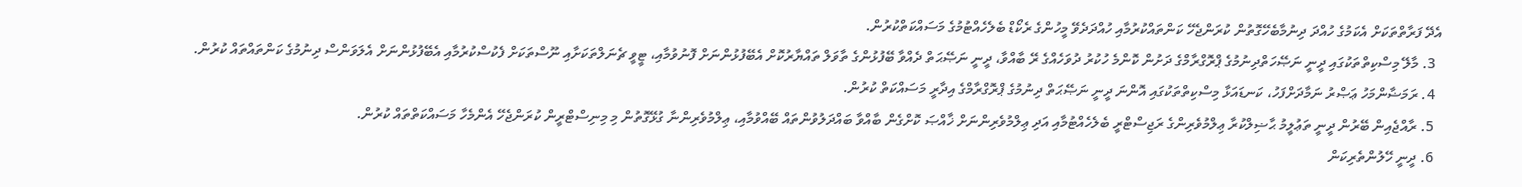އެދޭ ފަރާތްތަކަށް އެކަމުގެ ހުއްދަ ދިނުމާބެހޭގޮތުން ކުރަންޖެހޭ ކަންތައްކުރުމާއި ހުއްދަދެވޭ މީހުންގެ ރެކޯޑް ބެލެހެއްޓުމުގެ މަސައްކަތްކުރުން.
  3. މާލޭ މިސްކިތްތަކުގައި ދީނީ ނަޞޭހަތްދިނުމުގެ ޕްރޮގްރާމްގެ ދަށުން ކޮންމެ ހުކުރު ދުވަހެއްގެ ރޭ ބާއްވާ، ދީނީ ނަޞޭޙަތް ދެއްވާ ބޭފުޅުންގެ ތާވަލް ތައްޔާރުކޮށް އެބޭފުޅުންނަށް ފޮނުވުމާއި، ޓީވީ ޗެނަލްތަކަށާއި ނޫސްތަކަށް ފެކުސްކުރުމާއި އެބޭފުޅުންނަށް އެލަވަންސް ދިނުމުގެ ކަންތައްތައް ކުރުން.
  4. ރަމަޟާންމަހު ޢަޞްރު ނަމާދަށްފަހު، ކަނޑައަޅާ މިސްކިތްތަކުގައި އޮންނަ ދީނީ ނަޞޭޙަތް ދިނުމުގެ ޕްރޮގްރާމްގެ އިދާރީ މަސައްކަތް ކުރުން.
  5. ރާއްޖެއިން ބޭރުން ދީނީ ތަޢުލީމު ޙާޟިލްކުރާ ޢިލްމުވެރިންގެ ރަޖިސްޓްރީ ބެލެހެއްޓުމާއި އަދި ޢިލްމުވެރިންނަށް ޚާއްޞަ ކޮށްގެން ބާއްވާ ބައްދަލުވުންތައް ބޭއްވުމާއި، ޢިލްމުވެރިންނާ ގުޅޭގޮތުން މި މިނިސްޓްރީން ކުރަންޖެހޭ އެންމެހާ މަސައްކަތްތައް ކުރުން.
  6. ދީނީ ހޭލުންތެރިކަން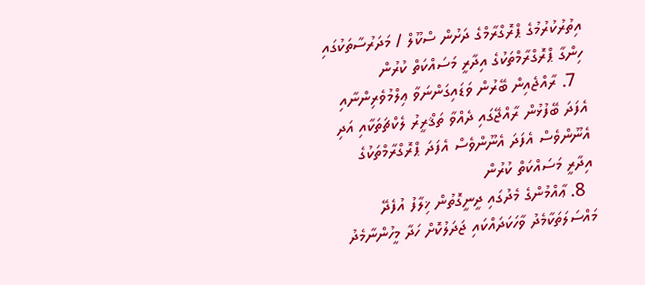އިތުރުކުރުމުގެ ޕްރޮގްރާމްގެ ދަށުން ސްކޫލް / މަދަރުސާތަކުގައި ހިންގާ ޕްރޮގްރާމްތަކުގެ އިދާރީ މަސައްކަތް ކުރުން
  7. ރާއްޖެއިން ބޭރުން ވަޑައިގަންނަވާ ޢިލްމުވެރިންނާއި އެފަދަ ބޭފުޅުން ރާއްޖޭގައި ދެއްވާ ތަޤްރީރު ލެކްޗަތަކާއި އަދި އެނޫންވެސް އެފަދަ އެނޫންވެސް އެފަދަ ޕްރޮގްރާމްތަކުގެ އިދާރީ މަސައްކަތް ކުރުން
  8. ޢާއްމުންގެ މެދުގައި ދީނީގޮތުން ޚިލާފު އުފެދޭ މައްސަލަތަކާމެދު ވާހަކަދައްކައި ޖަދަލުކޮށް ހަދާ މީހުންނާމެދު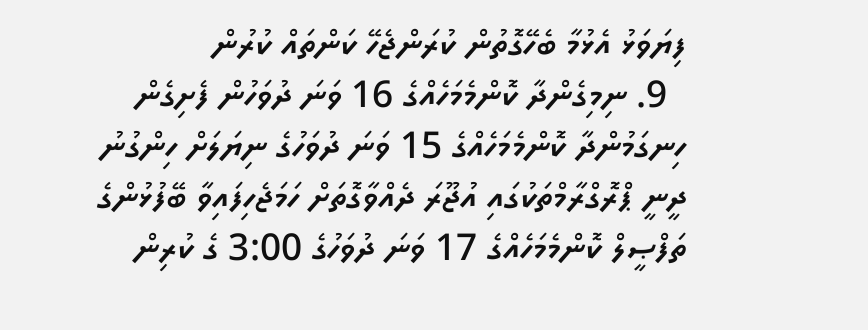ފިޔަވަޅު އެޅުމާ ބެހޭގޮތުން ކުރަންޖެހޭ ކަންތައް ކުރުން
  9. ނިމިގެންދާ ކޮންމެމަހެއްގެ 16 ވަނަ ދުވަހުން ފެށިގެން ހިނގަމުންދާ ކޮންމެމަހެއްގެ 15 ވަނަ ދުވަހުގެ ނިޔަލަށް ހިންގުނު ދީނީ ޕްރޮގްރާމްތަކުގައި އުޖޫރަ ދެއްވާގޮތަށް ހަމަޖެހިފައިވާ ބޭފުޅުންގެ ތަފްޞީލް ކޮންމެމަހެއްގެ 17 ވަނަ ދުވަހުގެ 3:00 ގެ ކުރިން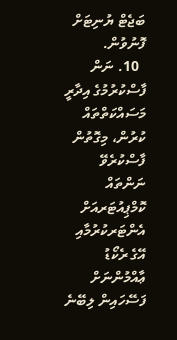ބަޖެޓް ޔުނިޓަށް ފޮނުވުން.
  10. ނަން ފާސްކުރުމުގެ އިދާރީ މަސައްކަތްތައް ކުރުން، މިގޮތުން ފާސްކުރެވޭ ނަންތައް ކޮމްޕިއުޓަރއަށް އެންޓަރކުރުމާއި އޭގެ ރެކޯޑު ޢާއްމުންނަށް ފަސޭހައިން ލިބޭނެ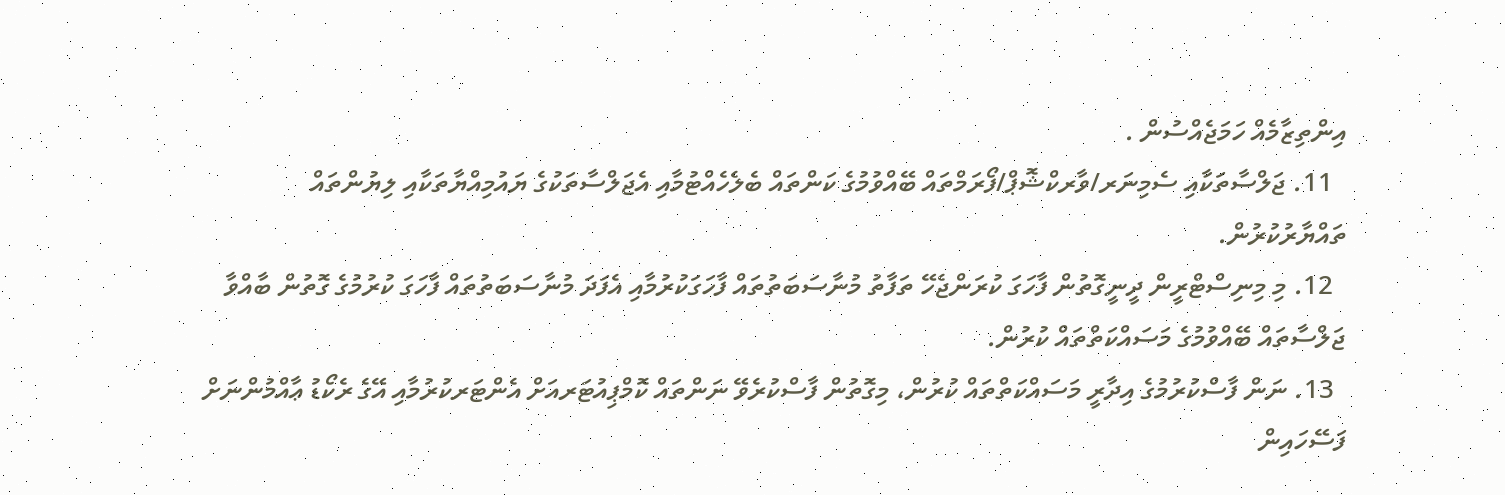އިންތިޒާމެއް ހަމަޖެއްސުން .
  11. ޖަލްސާތަކާއި ސެމިނަރ/ވާރކްޝޮޕް/ފޯރަމްތައް ބޭއްވުމުގެ ކަންތައް ބެލެހެއްޓުމާއި އެޖަލްސާތަކުގެ ޔައުމިއްޔާތަކާއި ލިޔުންތައް ތައްޔާރުކުރުން.
  12. މި މިނިސްޓްރީން ދީނީގޮތުން ފާހަގަ ކުރަންޖެހޭ ތަފާތު މުނާސަބަތުތައް ފާހަގަކުރުމާއި އެފަދަ މުނާސަބަތުތައް ފާހަގަ ކުރުމުގެ ގޮތުން ބާއްވާ ޖަލްސާތައް ބޭއްވުމުގެ މަސައްކަތްތައް ކުރުން.
  13. ނަން ފާސްކުރުމުގެ އިދާރީ މަސައްކަތްތައް ކުރުން، މިގޮތުން ފާސްކުރެވޭ ނަންތައް ކޮމްޕިއުޓަރއަށް އެންޓަރކުރުމާއި އޭގެ ރެކޯޑު ޢާއްމުންނަށް ފަސޭހައިން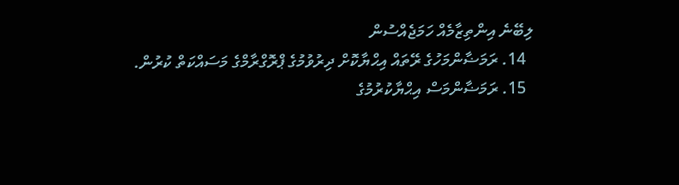ލިބޭނެ އިންތިޒާމެއް ހަމަޖެއްސުން
  14. ރަމަޟާންމަހުގެ ރޭތައް އިޙްޔާކޮށް ދިރުވުމުގެ ޕްރޮގްރާމްގެ މަސައްކަތް ކުރުން.
  15. ރަމަޟާންމަސް އިޙްޔާކުރުމުގެ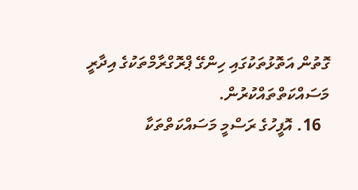ގޮތުން އަތޮޅުތަކުގައި ހިންގޭ ޕްރޮގްރާމްތަކުގެ އިދާރީ މަސައްކަތްތައްކުރުން.
  16. އޮފީހުގެ ރަސްމީ މަސައްކަތްތަކާ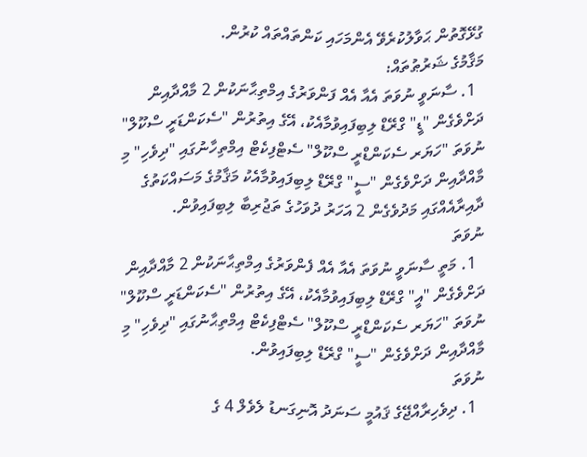ގުޅޭގޮތުން ޙަވާލުކުރެވޭ އެންމަހައި ކަންތައްތައް ކުރުން.
މަޤާމުގެ ޝަރުޠުތައް:
  1. ސާނަވީ ނުވަތަ އެއާ އެއް ފަންވަރުގެ އިމްތިޙާނަކުން 2 މާއްދާއިން ދަށްވެގެން "ޑީ" ގްރޭޑް ލިބިފައިވުމާއެކު، އޭގެ އިތުރުން "ސެކަންޑަރީ ސްކޫލް" ނުވަތަ "ހަޔަރ ސެކަންޑްރީ ސްކޫލް" ސެޓްފިކެޓް އިމްތިހާނުގައި "ދިވެހި" މި މާއްދާއިން ދަށްވެގެން "ސީ" ގްރޭޑް ލިބިފައިވުމާއެކު މަޤާމުގެ މަސައްކަތުގެ ދާއިރާއެއްގައި މަދުވެގެން 2 އަހަރު ދުވަހުގެ ތަޖުރިބާ ލިބިފައިވުން.
ނުވަތަ
  1. މަތީ ސާނަވީ ނުވަތަ އެއާ އެއް ފެންވަރުގެ އިމްތިޙާނަކުން 2 މާއްދާއިން ދަށްވެގެން "އީ" ގްރޭޑް ލިބިފައިވުމާއެކު، އޭގެ އިތުރުން "ސެކަންޑަރީ ސްކޫލް" ނުވަތަ "ހަޔަރ ސެކަންޑްރީ ސްކޫލް" ސެޓްފިކެޓް އިމްތިޙާނުގައި "ދިވެހި" މި މާއްދާއިން ދަށްވެގެން "ސީ" ގްރޭޑް ލިބިފައިވުން.
ނުވަތަ
  1. ދިވެހިރާއްޖޭގެ ޤައުމީ ސަނަދު އޮނިގަނޑު ލެވެލް 4 ގެ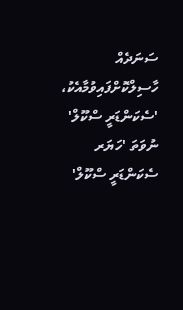ސަނަދެއް ހާސިލްކޮށްފައިވުމާއެކު، 'ސެކަންޑަރީ ސްކޫލް' ނުވަތަ 'ހަޔަރ ސެކަންޑަރީ ސްކޫލް'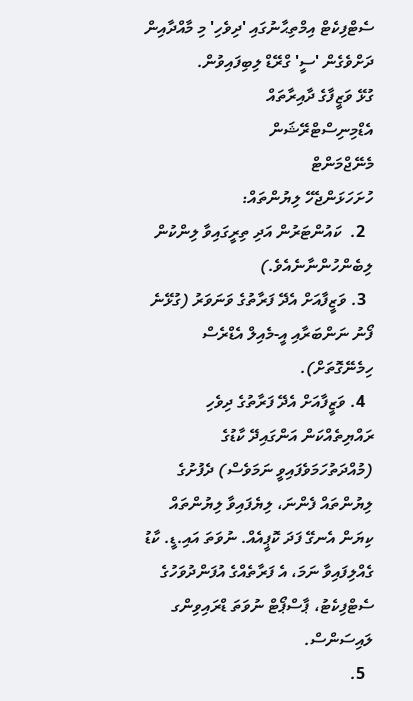ސެޓްފިކެޓް އިމްތިޙާނުގައި 'ދިވެހި' މި މާއްދާއިން ދަށްވެގެން 'ސީ' ގްރޭޑް ލިބިފައިވުން.
ގުޅޭ ވަޒީފާގެ ދާއިރާތައް
އެޑްމިނިސްޓްރޭޝަން
މެނޭޖްމަންޓް
ހުށަހަޅަންޖެހޭ ލިޔުންތައް:
  2.  ކައުންޓަރުން އަދި ތިރީގައިވާ ލިންކުން ލިބެންހުންނާނެއެވެ.)
  3. ވަޒީފާއަށް އެދޭ ފަރާތުގެ ވަނަވަރު (ގުޅޭނެ ފޯނު ނަންބަރާއި އީ-މެއިލް އެޑްރެސް ހިމެނޭގޮތަށް).
  4. ވަޒީފާއަށް އެދޭ ފަރާތުގެ ދިވެހި ރައްޔިތެއްކަން އަންގައިދޭ ކާޑުގެ (މުއްދަތުހަމަވެފައިވީ ނަމަވެސް) ދެފުށުގެ ލިޔުންތައް ފެންނަ، ލިޔެފައިވާ ލިޔުންތައް ކިޔަން އެނގޭ ފަދަ ކޮޕީއެއް. ނުވަތަ އައި.ޑީ. ކާޑު ގެއްލިފައިވާ ނަމަ، އެ ފަރާތެއްގެ އުފަންދުވަހުގެ ސެޓްފިކެޓު، ޕާސްޕޯޓް ނުވަތަ ޑްރައިވިންގ ލައިސަންސް.
  5.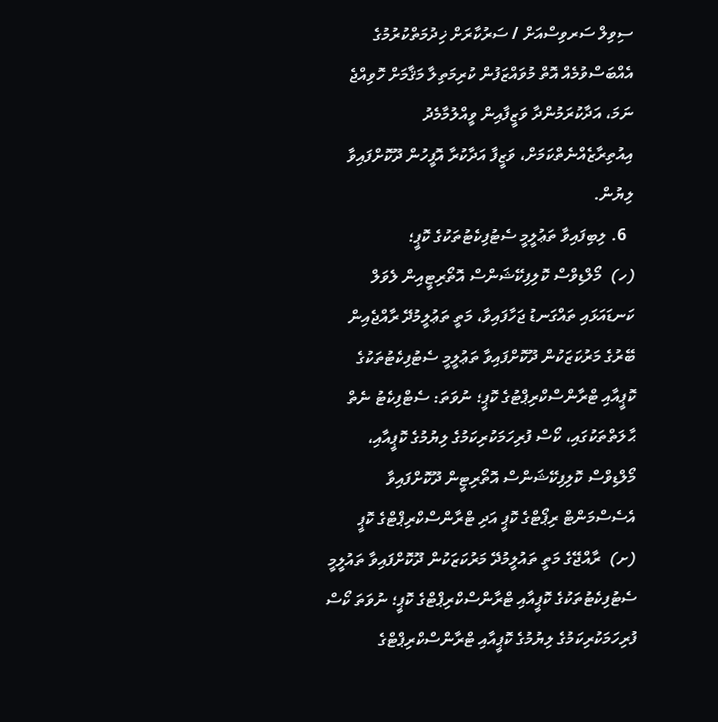ސިވިލް ސަރވިސްއަށް / ސަރުކާރަށް ޚިދުމަތްކުރުމުގެ އެއްބަސްވުމެއް އޮތް މުވައްޒަފުން ކުރިމަތިލާ މަޤާމަށް ހޮވިއްޖެ ނަމަ، އަދާކުރަމުންދާ ވަޒީފާއިން ވީއްލުމާމެދު އިއުތިރާޒެއްނެތްކަމަށް، ވަޒީފާ އަދާކުރާ އޮފީހުން ދޫކޮށްފައިވާ ލިޔުން.
  6. ލިބިފައިވާ ތަޢުލީމީ ސެޓުފިކެޓުތަކުގެ ކޮޕީ؛
(ހ)  މޯލްޑިވްސް ކޮލިފިކޭޝަންސް އޮތޯރިޓީއިން ލެވަލް ކަނޑައަޅައި ތައްގަނޑު ޖަހާފައިވާ، މަތީ ތަޢުލީމުދޭ ރާއްޖެއިން ބޭރުގެ މަރުކަޒަކުން ދޫކޮށްފައިވާ ތަޢުލީމީ ސެޓުފިކެޓުތަކުގެ ކޮޕީއާއި ޓްރާންސްކްރިޕްޓުގެ ކޮޕީ؛ ނުވަތަ: ސެޓްފިކެޓު ނެތް ޙާލަތްތަކުގައި، ކޯސް ފުރިހަމަކުރިކަމުގެ ލިޔުމުގެ ކޮޕީއާއި، މޯލްޑިވްސް ކޮލިފިކޭޝަންސް އޮތޯރިޓީން ދޫކޮށްފައިވާ އެސެސްމަންޓް ރިޕޯޓްގެ ކޮޕީ އަދި ޓްރާންސްކްރިޕްޓްގެ ކޮޕީ
(ށ)  ރާއްޖޭގެ މަތީ ތައުލީމުދޭ މަރުކަޒަކުން ދޫކޮށްފައިވާ ތައުލީމީ ސެޓުފިކެޓުތަކުގެ ކޮޕީއާއި ޓްރާންސްކްރިޕްޓްގެ ކޮޕީ؛ ނުވަތަ ކޯސް ފުރިހަމަކުރިކަމުގެ ލިޔުމުގެ ކޮޕީއާއި ޓްރާންސްކްރިޕްޓްގެ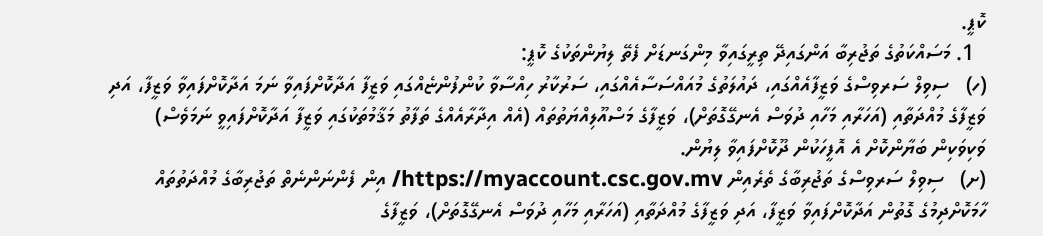ކޮޕީ.
  1. މަސައްކަތުގެ ތަޖުރިބާ އަންގައިދޭ ތިރީގައިވާ މިންގަނޑަށް ފެތޭ ލިޔުންތަކުގެ ކޮޕީ:
(ހ)   ސިވިލް ސަރވިސްގެ ވަޒީފާއެއްގައި، ދައުލަތުގެ މުއައްސަސާއެއްގައި، ސަރުކާރު ހިއްސާވާ ކުންފުންޏެއްގައި ވަޒީފާ އަދާކޮށްފައިވާ ނަމަ އަދާކޮށްފައިވާ ވަޒީފާ، އަދި ވަޒީފާގެ މުއްދަތާއި (އަހަރާއި މަހާއި ދުވަސް އެނގޭގޮތަށް)، ވަޒީފާގެ މަސްއޫލިއްޔަތުތައް (އެއް އިދާރާއެއްގެ ތަފާތު މަޤާމުތަކުގައި ވަޒީފާ އަދާކޮށްފައިވީ ނަމަވެސް) ވަކިވަކިން ބަޔާންކޮށް އެ އޮފީހަކުން ދޫކޮށްފައިވާ ލިޔުން.
(ށ)   ސިވިލް ސަރވިސްގެ ތަޖުރިބާގެ ތެރެއިން https://myaccount.csc.gov.mv/ އިން ފެންނަންނެތް ތަޖުރިބާގެ މުއްދަތުތައް ހާމަކޮށްދިމުގެ ގޮތުން އަދާކޮށްފައިވާ ވަޒީފާ، އަދި ވަޒީފާގެ މުއްދަތާއި (އަހަރާއި މަހާއި ދުވަސް އެނގޭގޮތަށް)، ވަޒީފާގެ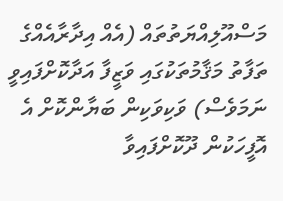މަސްއޫލިއްޔަތުތައް (އެއް އިދާރާއެއްގެ ތަފާތު މަޤާމުތަކުގައި ވަޒީފާ އަދާކޮށްފައިވީ ނަމަވެސް) ވަކިވަކިން ބަޔާންކޮށް އެ އޮފީހަކުން ދޫކޮށްފައިވާ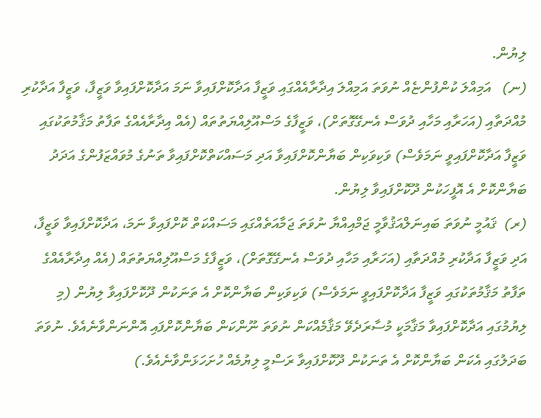ލިޔުން.
(ނ)   އަމިއްލަ ކުންފުންޏެއް ނުވަތަ އަމިއްލަ އިދާރާއެއްގައި ވަޒީފާ އަދާކޮށްފައިވާ ނަމަ އަދާކޮށްފައިވާ ވަޒީފާ، ވަޒީފާ އަދާކުރި މުއްދަތާއި (އަހަރާއި މަހާއި ދުވަސް އެނގޭގޮތަށް)، ވަޒީފާގެ މަސްއޫލިއްޔަތުތައް (އެއް އިދާރާއެއްގެ ތަފާތު މަޤާމުތަކުގައި ވަޒީފާ އަދާކޮށްފައިވީ ނަމަވެސް) ވަކިވަކިން ބަޔާންކޮށްފައިވާ އަދި މަސައްކަތްކޮށްފައިވާ ތަނުގެ މުވައްޒަފުންގެ އަދަދު ބަޔާންކޮށް އެ އޮފީހަކުން ދޫކޮށްފައިވާ ލިޔުން.
(ރ)  ޤައުމީ ނުވަތަ ބައިނަލްއަޤުވާމީ ޖަމްއިއްޔާ ނުވަތަ ޖަމާއަތެއްގައި މަސައްކަތް ކޮށްފައިވާ ނަމަ، އަދާކޮށްފައިވާ ވަޒީފާ، އަދި ވަޒީފާ އަދާކުރި މުއްދަތާއި (އަހަރާއި މަހާއި ދުވަސް އެނގޭގޮތަށް)، ވަޒީފާގެ މަސްއޫލިއްޔަތުތައް (އެއް އިދާރާއެއްގެ ތަފާތު މަޤާމުތަކުގައި ވަޒީފާ އަދާކޮށްފައިވީ ނަމަވެސް) ވަކިވަކިން ބަޔާންކޮށް އެ ތަނަކުން ދޫކޮށްފައިވާ ލިޔުން (މި ލިޔުމުގައި އަދާކޮށްފައިވާ މަޤާމަކީ މުސާރަދެވޭ މަޤާމެއްކަން ނުވަތަ ނޫންކަން ބަޔާންކޮށްފައި އޮންނަންވާނެއެވެ. ނުވަތަ ބަދަލުގައި އެކަން ބަޔާންކޮށް އެ ތަނަކުން ދޫކޮށްފައިވާ ރަސްމީ ލިޔުމެއް ހުށަހަޅަންވާނެއެވެ.)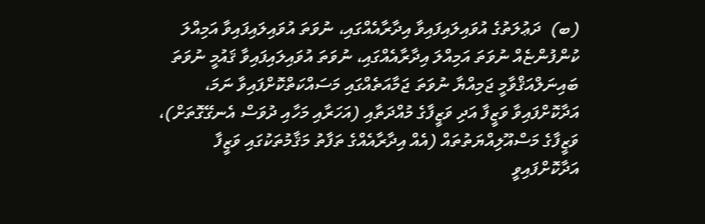(ބ)  ދަޢުލަތުގެ އުވައިލައިފައިވާ އިދާރާއެއްގައި، ނުވަތަ އުވައިލައިފައިވާ އަމިއްލަ ކުންފުންޏެއް ނުވަތަ އަމިއްލަ އިދާރާއެއްގައި، ނުވަތަ އުވައިލައިފައިވާ ޤައުމީ ނުވަތަ ބައިނަލްއަޤްވާމީ ޖަމިއްޔާ ނުވަތަ ޖަމާއަތެއްގައި މަސައްކަތްކޮށްފައިވާ ނަމަ، އަދާކޮށްފައިވާ ވަޒީފާ އަދި ވަޒީފާގެ މުއްދަތާއި (އަހަރާއި މަހާއި ދުވަސް އެނގޭގޮތަށް)، ވަޒީފާގެ މަސްއޫލިއްޔަތުތައް (އެއް އިދާރާއެއްގެ ތަފާތު މަޤާމުތަކުގައި ވަޒީފާ އަދާކޮށްފައިވީ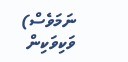ނަމަވެސް) ވަކިވަކިން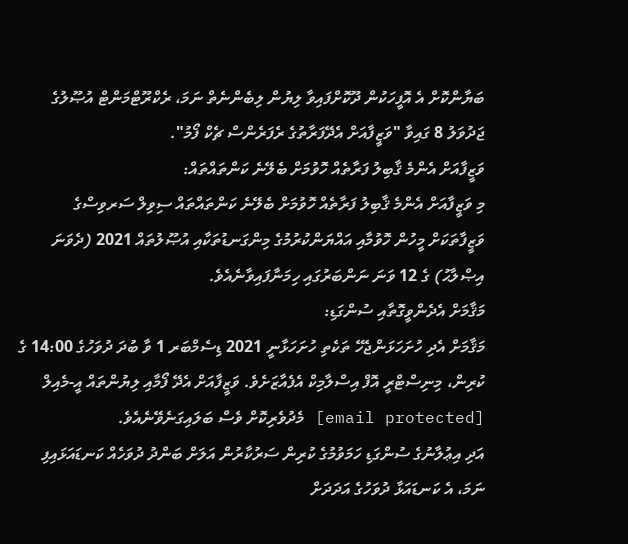ބަޔާންކޮށް އެ އޮފީހަކުން ދޫކޮށްފައިވާ ލިޔުން ލިބެންނެތް ނަމަ، ރެކްރޫޓްމަންޓް އުޞޫލުގެ ޖަދުވަލު 8 ގައިވާ "ވަޒީފާއަށް އެދޭފަރާތުގެ ރެފަރެންސް ޗެކް ފޯމު".
ވަޒީފާއަށް އެންމެ ޤާބިލު ފަރާތެއް ހޮވުމަށް ބެލޭނެ ކަންތައްތައް:
މި ވަޒީފާއަށް އެންމެ ޤާބިލު ފަރާތެއް ހޮވުމަށް ބެލޭނެ ކަންތައްތައް ސިވިލް ސަރވިސްގެ ވަޒީފާތަކަށް މީހުން ހޮވުމާއި އައްޔަންކުރުމުގެ މިންގަނޑުތަކާއި އުޞޫލުތައް 2021 (ދެވަނަ އިޞްލާޙު) ގެ 12 ވަނަ ނަންބަރުގައި ހިމަނާފައިވާނެއެވެ.
މަޤާމަށް އެދެންވީގޮތާއި ސުންގަޑި:
މަޤާމަށް އެދި ހުށަހަޅަންޖެހޭ ތަކެތި ހުށަހަޅާނީ 2021 ޑިސެމްބަރ 1 ވާ ބުދަ ދުވަހުގެ 14:00 ގެ ކުރިން، މިނިސްޓްރީ އޮފް އިސްލާމިކް އެފެއާޒަށެވެ. ވަޒީފާއަށް އެދޭ ފޯމާއި ލިޔުންތައް އީ-މެއިލް [email protected] މެދުވެރިކޮށް ވެސް ބަލައިގަނެވޭނެއެވެ.
އަދި އިޢުލާނުގެ ސުންގަޑި ހަމަވުމުގެ ކުރިން ސަރުކާރުން އަލަށް ބަންދު ދުވަހެއް ކަނޑައަޅައިފި ނަމަ، އެ ކަނޑައަޅާ ދުވަހުގެ އަދަދަށް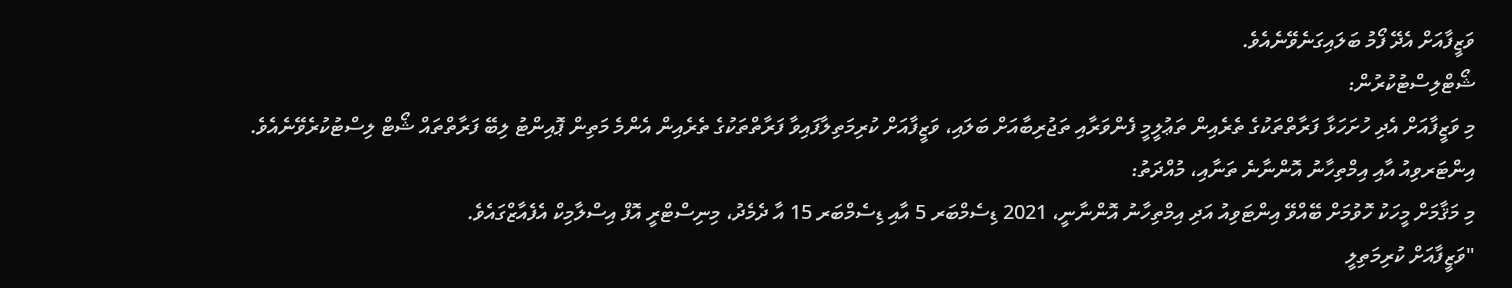ވަޒީފާއަށް އެދޭ ފޯމު ބަލައިގަނެވޭނެއެވެ.
ޝޯޓްލިސްޓުކުރުން:
މި ވަޒީފާއަށް އެދި ހުށަހަޅާ ފަރާތްތަކުގެ ތެރެއިން ތަޢުލީމީ ފެންވަރާއި ތަޖުރިބާއަށް ބަލައި، ވަޒީފާއަށް ކުރިމަތިލާފައިވާ ފަރާތްތަކުގެ ތެރެއިން އެންމެ މަތިން ޕޮއިންޓު ލިބޭ ފަރާތްތައް ޝޯޓް ލިސްޓުކުރެވޭނެއެވެ.
އިންޓަރވިއު އާއި އިމްތިހާނު އޮންނާނެ ތަނާއި، މުއްދަތު:
މި މަޤާމަށް މީހަކު ހޮވުމަށް ބޭއްވޭ އިންޓަވިއު އަދި އިމްތިހާނު އޮންނާނީ، 2021 ޑިސެމްބަރ 5 އާއި ޑިސެމްބަރ 15 އާ ދެމެދު، މިނިސްޓްރީ އޮފް އިސްލާމިކް އެފެއާޒްގައެވެ.
"ވަޒީފާއަށް ކުރިމަތިލީ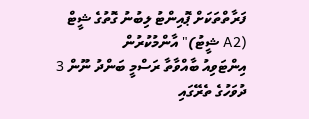ފަރާތްތަކަށް ޕޮއިންޓު ލިބުނު ގޮތުގެ ޝީޓް (A2 ޝީޓު)" އާންމުކުރުން
އިންޓަވިއު ބާއްވާތާ ރަސްމީ ބަންދު ނޫން 3 ދުވަހުގެ ތެރޭގައި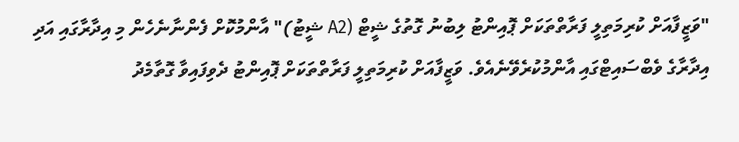"ވަޒީފާއަށް ކުރިމަތިލީ ފަރާތްތަކަށް ޕޮއިންޓު ލިބުނު ގޮތުގެ ޝީޓް (A2 ޝީޓު)" އާންމުކޮށް ފެންނާނެހެން މި އިދާރާގައި އަދި އިދާރާގެ ވެބްސައިޓްގައި އާންމުކުރެވޭނެއެވެ. ވަޒީފާއަށް ކުރިމަތިލީ ފަރާތްތަކަށް ޕޮއިންޓު ދެވިފައިވާ ގޮތާމެދު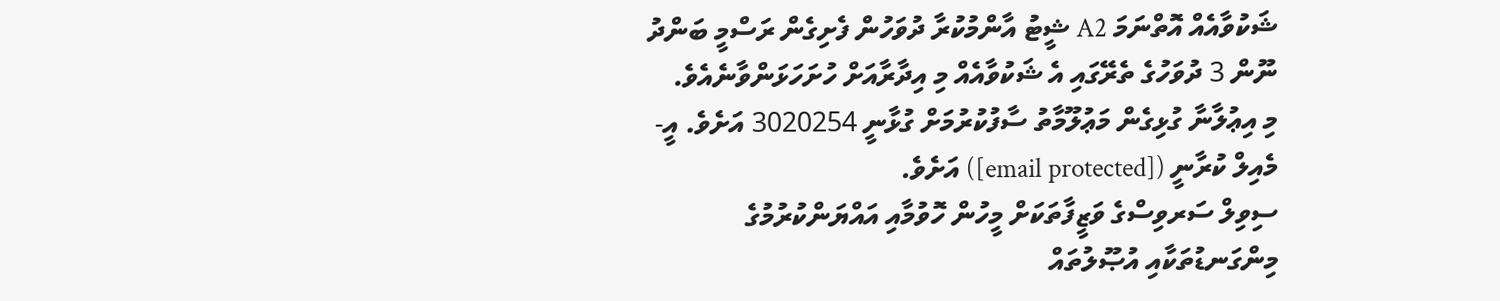ޝަކުވާއެއް އޮތްނަމަ A2 ޝީޓު އާންމުކުރާ ދުވަހުން ފެށިގެން ރަސްމީ ބަންދު ނޫން 3 ދުވަހުގެ ތެރޭގައި އެ ޝަކުވާއެއް މި އިދާރާއަށް ހުށަހަޅަންވާނެއެވެ.
މި އިޢުލާނާ ގުޅިގެން މަޢުލޫމާތު ސާފުކުރުމަށް ގުޅާނީ 3020254 އަށެވެ. އީ-މެއިލް ކުރާނީ ([email protected]) އަށެވެ.
ސިވިލް ސަރވިސްގެ ވަޒީފާތަކަށް މީހުން ހޮވުމާއި އައްޔަންކުރުމުގެ މިންގަނޑުތަކާއި އުޞޫލުތައް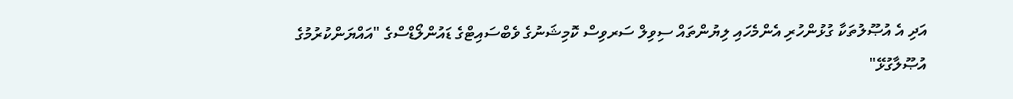އަދި އެ އުޞޫލުތަކާ ގުޅުންހުރި އެންމެހައި ލިޔުންތައް ސިވިލް ސަރވިސް ކޮމިޝަނުގެ ވެބްސައިޓްގެ ޑައުންލޯޑްސްގެ "އައްޔަންކުރުމުގެ އުޞޫލާގުޅޭ"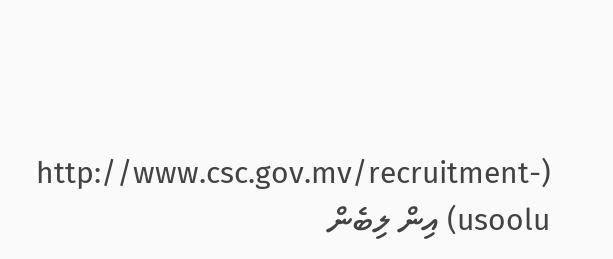(http://www.csc.gov.mv/recruitment-usoolu) އިން ލިބެން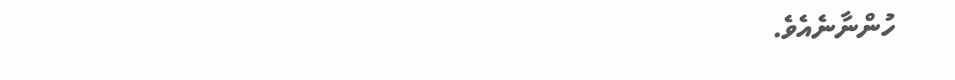ހުންނާނެއެވެ.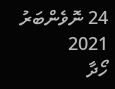24 ނޮވެންބަރު 2021
ހޯދާ